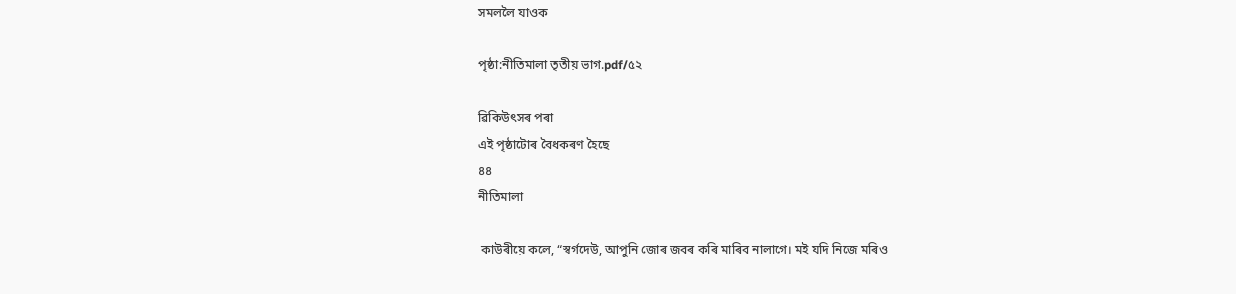সমললৈ যাওক

পৃষ্ঠা:নীতিমালা তৃতীয় ভাগ.pdf/৫২

ৱিকিউৎসৰ পৰা
এই পৃষ্ঠাটোৰ বৈধকৰণ হৈছে
৪৪
নীতিমালা

 কাউৰীয়ে কলে, “স্বৰ্গদেউ, আপুনি জোৰ জবৰ কৰি মাৰিব নালাগে। মই যদি নিজে মৰিও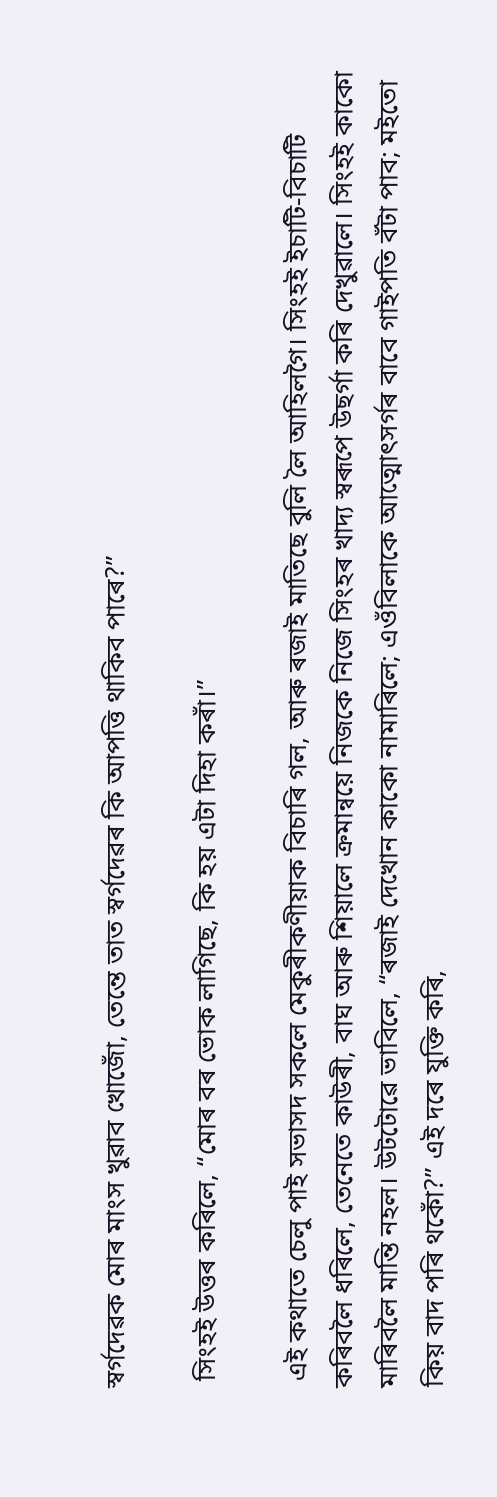স্বৰ্গদেৱক মোৰ মাংস খুৱাব খোজোঁ, তেন্তে তাত স্বৰ্গদেৱৰ কি আপত্তি থাকিব পাৰে?”

 সিংহই উত্তৰ কৰিলে, “মোৰ বৰ ভোক লাগিছে, কি হয় এটা দিহা কৰাঁ।”

 এই কথাতে চেলু পাই সভাসদ সকলে মেকুৰীকণীয়াক বিচাৰি গল, আৰু ৰজাই মাতিছে বুলি লৈ আহিলগৈ। সিংহই ইচাটি-বিচাটি কৰিবলৈ ধৰিলে, তেনেতে কাউৰী, বাঘ আৰু শিয়ালে ক্ৰমান্বয়ে নিজকে নিজে সিংহৰ খাদ্য স্বৰূপে উছৰ্গা কৰি দেখুৱালে। সিংহই কাকো মাৰিবলৈ মান্তি নহল। উটটোৱে ভাবিলে, “ৰজাই দেখোন কাকো নামাৰিলে; এওঁবিলাকে আত্মোৎসৰ্গৰ বাবে গাইপতি বঁটা পাব; ম‍ইতো কিয় বাদ পৰি থকোঁ?” এই দৰে যুক্তি কৰি,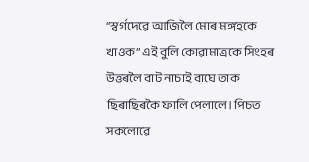“স্বৰ্গদেৱে আজিলৈ মোৰ মঙ্গহকে খাওক” এই বুলি কোৱামাত্ৰকে সিংহৰ উত্তৰলৈ বাট নাচাই বাঘে তাক ছিৰাছিৰকৈ ফালি পেলালে। পিচত সকলোৱে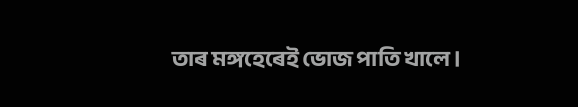তাৰ মঙ্গহেৰেই ভোজ পাতি খালে।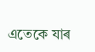এতেকে যাৰ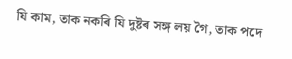যি কাম, তাক নকৰি যি দুষ্টৰ সঙ্গ লয় গৈ, তাক পদে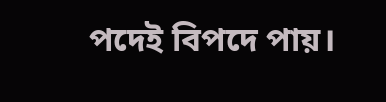পদেই বিপদে পায়।